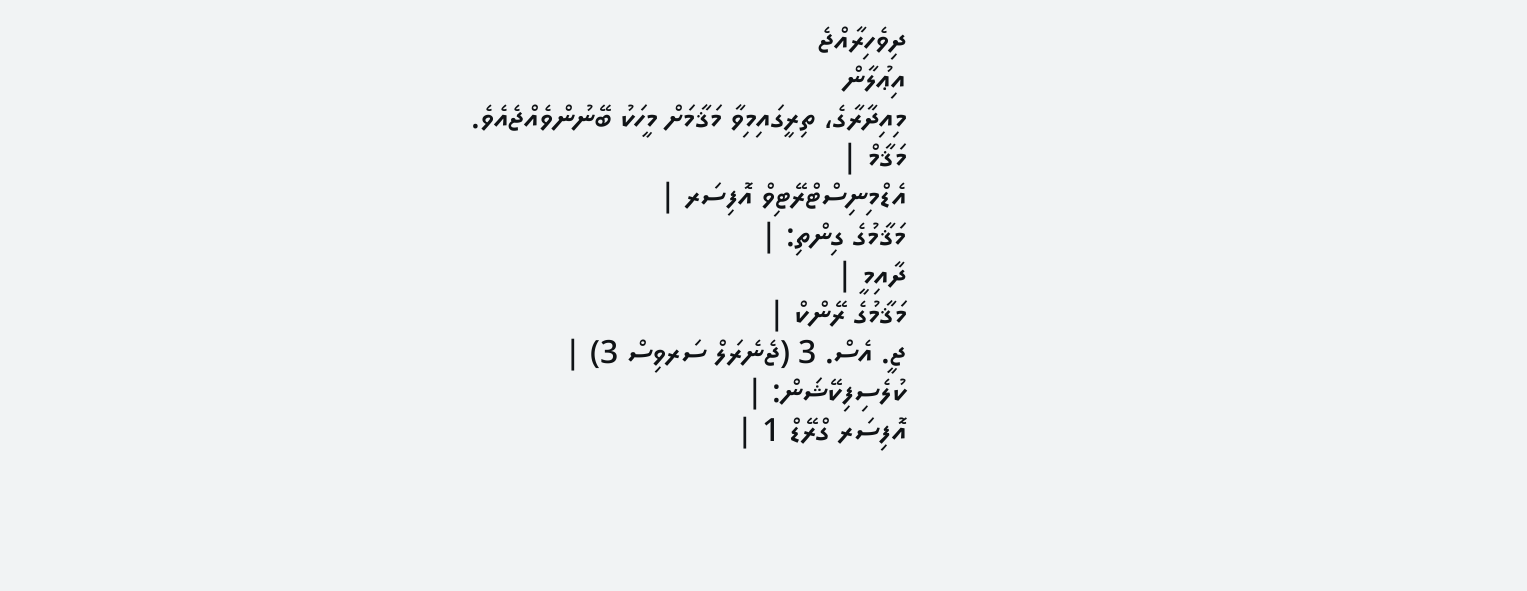ދިވެހިރާއްޖެ
އިޢުލާން
މިއިދާރާގެ، ތިރީގައިމިވާ މަޤާމަށް މީހަކު ބޭނުންވެއްޖެއެވެ.
މަޤާމް |
އެޑްމިނިސްޓްރޭޓިވް އޮފިސަރ |
މަޤާމުގެ ގިންތި: |
ދާއިމީ |
މަޤާމުގެ ރޭންކް |
ޖީ. އެސް. 3 (ޖެނެރަލް ސަރވިސް 3) |
ކުލެސިފިކޭޝަން: |
އޮފިސަރ ގްރޭޑް 1 |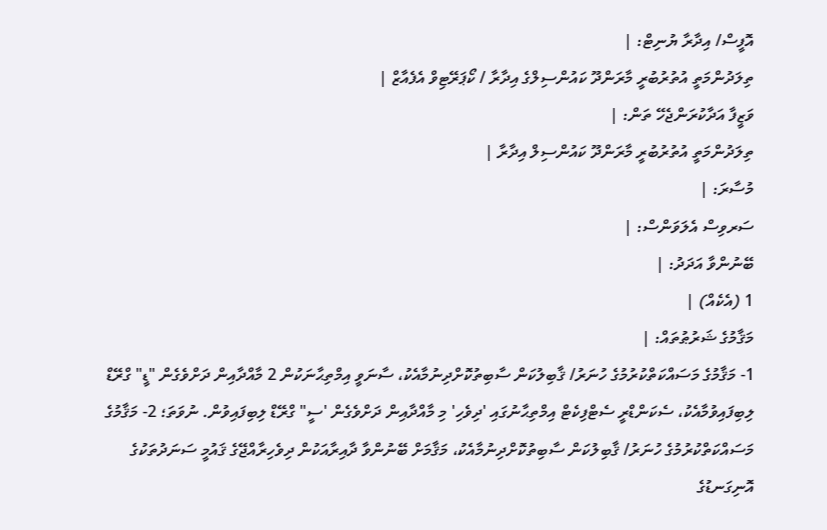އޮފީސް/ އިދާރާ ޔުނިޓް: |
ތިލަދުންމަތީ އުތުރުބުރީ މާރަންދޫ ކައުންސިލްގެ އިދާރާ / ކޯޕަރޭޓިވް އެފެއާޒް |
ވަޒީފާ އަދާކުރަންޖެހޭ ތަން: |
ތިލަދުންމަތީ އުތުރުބުރީ މާރަންދޫ ކައުންސިލް އިދާރާ |
މުސާރަ: |
ސަރވިސް އެލަވަންސް: |
ބޭނުންވާ އަދަދު: |
1 (އެކެއް) |
މަޤާމުގެ ޝަރުޠުތައް: |
1- މަޤާމުގެ މަސައްކަތްކުރުމުގެ ހުނަރު/ ޤާބިލުކަން ސާބިތުކޮށްދިނުމާއެކު، ސާނަވީ އިމްތިޙާނަކުން 2 މާއްދާއިން ދަށްވެގެން "ޑީ" ގްރޭޑް ލިބިފައިވުމާއެކު، ސެކަންޑްރީ ސެޓްފިކެޓް އިމްތިޙާނުގައި 'ދިވެހި' މި މާއްދާއިން ދަށްވެގެން 'ސީ" ގްރޭޑް ލިބިފައިވުން. ނުވަތަ؛ 2- މަޤާމުގެ މަސައްކަތްކުރުމުގެ ހުނަރު/ ޤާބިލުކަން ސާބިތުކޮށްދިނުމާއެކު، މަޤާމަށް ބޭނުންވާ ދާއިރާއަކުން ދިވެހިރާއްޖޭގެ ޤައުމީ ސަނަދުތަކުގެ އޮނިގަނޑުގެ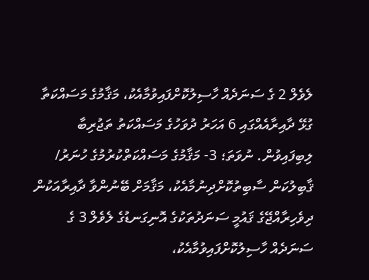ލެވެލް 2 ގެ ސަނަދެއް ހާސިލުކޮށްފައިވުމާއެކު، މަޤާމުގެ މަސައްކަތާ ގުޅޭ ދާއިރާއެއްގައި 6 އަހަރު ދުވަހުގެ މަސައްކަތު ތަޖުރިބާ ލިބިފައިވުން. ނުވަތަ؛ 3- މަޤާމުގެ މަސައްކަތްކުރުމުގެ ހުނަރު/ ޤާބިލުކަން ސާބިތުކޮށްދިނުމާއެކު، މަޤާމަށް ބޭނުންވާ ދާއިރާއަކުން ދިވެހިރާއްޖޭގެ ޤައުމީ ސަނަދުތަކުގެ އޮނިގަނޑުގެ ލެވެލް 3 ގެ ސަނަދެއް ހާސިލުކޮށްފައިވުމާއެކު،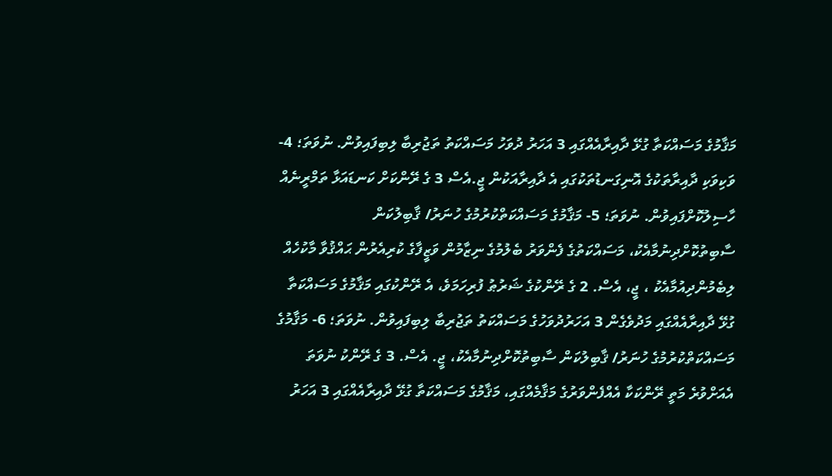މަޤާމުގެ މަސައްކަތާ ގުޅޭ ދާއިރާއެއްގައި 3 އަހަރު ދުވަހު މަސައްކަތު ތަޖުރިބާ ލިބިފައިވުން. ނުވަތަ؛ 4- ވަކިވަކި ދާއިރާތަކުގެ އޮނިގަނޑުތަކުގައި އެ ދާއިރާއަކުން ޖީ.އެސް 3 ގެ ރޭންކަށް ކަނޑައަޅާ ތަމްރީނެއް ހާސިލުކޮށްފައިވުން. ނުވަތަ؛ 5- މަޤާމުގެ މަސައްކަތްކުރުމުގެ ހުނަރު/ ޤާބިލުކަން ސާބިތުކޮށްދިނުމާއެކު، މަސައްކަތުގެ ފެންވަރު ބެލުމުގެ ނިޒާމުން ވަޒީފާގެ ކުރިއެރުން ޙައްޤުވާ މާކުހެއް ލިބެމުންދިއުމާއެކު ، ޖީ، އެސް. 2 ގެ ރޭންކުގެ ޝަރުޠު ފުރިހަމަވެ، އެ ރޭންކުގައި މަޤާމުގެ މަސައްކަތާ ގުޅޭ ދާއިރާއެއްގައި މަދުވެގެން 3 އަހަރުދުވަހުގެ މަސައްކަތު ތަޖުރިބާ ލިބިފައިވުން. ނުވަތަ؛ 6- މަޤާމުގެ މަސައްކަތްކުރުމުގެ ހުނަރު/ ޤާބިލުކަން ސާބިތުކޮށްދިނުމާއެކު، ޖީ. އެސް. 3 ގެ ރޭންކު ނުވަތަ އެއަށްވުރެ މަތީ ރޭންކަކާ އެއްފެންވަރުގެ މަޤާމެއްގައި، މަޤާމުގެ މަސައްކަތާ ގުޅޭ ދާއިރާއެއްގައި 3 އަހަރު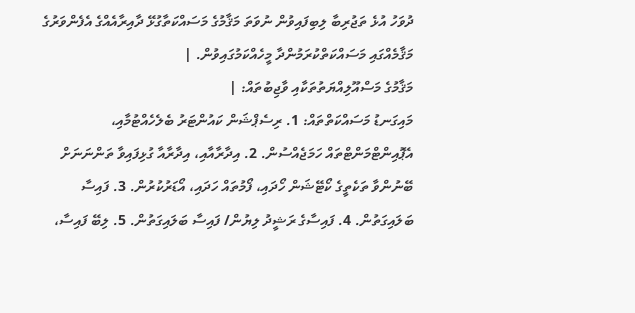ދުވަހު އުޅެ ތަޖުރިބާ ލިބިފައިވުން ނުވަތަ މަޤާމުގެ މަސައްކަތާގުޅޭ ދާއިރާއެއްގެ އެފެންވަރުގެ މަޤާމެއްގައި މަސައްކަތްކުރަމުންދާ މީހެއްކަމުގައިވުން. |
މަޤާމުގެ މަސްއޫލިއްޔަތުތަކާއި ވާޖިބުތައް: |
މައިގަނޑު މަސައްކަތްތައް: 1. ރިސެޕްޝަން ކައުންޓަރު ބެލެހެއްޓުމާއި، އެޕޮއިންޓްމަންޓްތައް ހަމަޖެއްސުން. 2. އިދާރާއާއި، އިދާރާއާ ގުޅިފައިވާ ތަންނަނަށް ބޭނުންވާ ތަކެތީގެ ކޯޓޭޝަން ހޯދައި، ފޯމުތައް ހަދައި، އޯޑަރުކުރުން. 3. ފައިސާ ބަލައިގަތުން. 4. ފައިސާގެ ރަޝީދު ލިޔުން/ ފައިސާ ބަލައިގަތުން. 5. ލިބޭ ފައިސާ،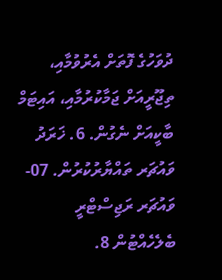ދުވަހުގެ ފޮތަށް އެރުވުމާއި، ތިޖޫރީއަށް ޖަމާކުރުމާއި، އައިޓަމް ބާކީއަށް ނެގުން. 6. ޚަރަދު ވައުޗަރ ތައްޔާރުކުރުން. 07- ވައުޗަރ ރަޖިސްޓްރީ ބެލެހެއްޓުން 8.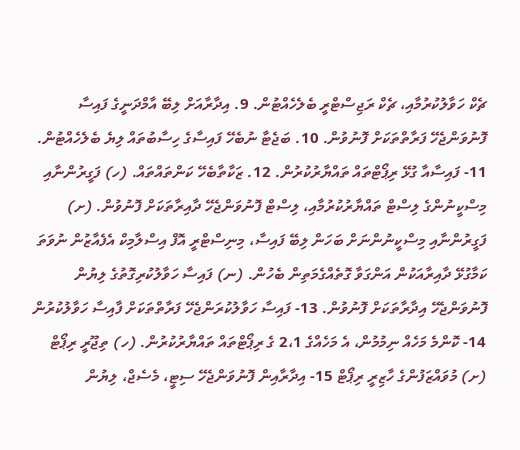ޗެކް ހަވާލުކުރުމާއި، ޗެކް ރަޖިސްޓްރީ ބެލެހެއްޓުން. 9. އިދާރާއަށް ލިބޭ އާމްދަނީގެ ފައިސާ ފޮނުވަންޖެހޭ ފަރާތްތަކަށް ފޮނުވުން. 10. ބަޖެޓާ ނުބެހޭ ފައިސާގެ ހިސާބުތައް ލިޔެ ބެލެހެއްޓުން. 11- ފައިސާއާ ގުޅޭ ރިޕޯޓްތައް ތައްޔާރުކުރުން. 12. ޒަކާތާބެހޭ ކަންތައްތައް. (ހ) ފަގީރުންނާއި މިސްކީނުންގެ ލިސްޓް ތައްޔާރުކުރުމާއި، ލިސްޓް ފޮނުވަންޖެހޭ ދާއިރާތަކަށް ފޮނުވުން. (ށ) ފަގީރުންނާއި މިސްކީނުންނަށް ބަހަން ލިބޭ ފައިސާ، މިނިސްޓްރީ އޮފް އިސްލާމިކް އެފެއާޒުން ނުވަތަ ކަމާގުޅޭ ދާއިރާއަކުން އަންގަވާ ގޮތެއްގެމަތިން ބެހުން. (ނ) ފައިސާ ހަވާލުކުރިގޮތުގެ ލިޔުން ފޮނުވަންޖެހޭ އިދާރާތަކަށް ފޮނުވުން. 13- ފައިސާ ހަވާލުކުރަންޖެހޭ ފަރާތްތަކަށް ފާއިސާ ހަވާލުކުރުން 14- ކޮންމެ މަހެއް ނިމުމުން، އެ މަހެއްގެ 2،1 ގެ ރިޕޯޓްތައް ތައްޔާރުކުރުން. (ހ) ތިޖޫރީ ރިޕޯޓް (ށ) މުވައްޒަފުންގެ ހާޒިރީ ރިޕޯޓް 15- އިދާރާއިން ފޮނުވަންޖެހޭ ސިޓީ، މެސެޖް، ލިޔުން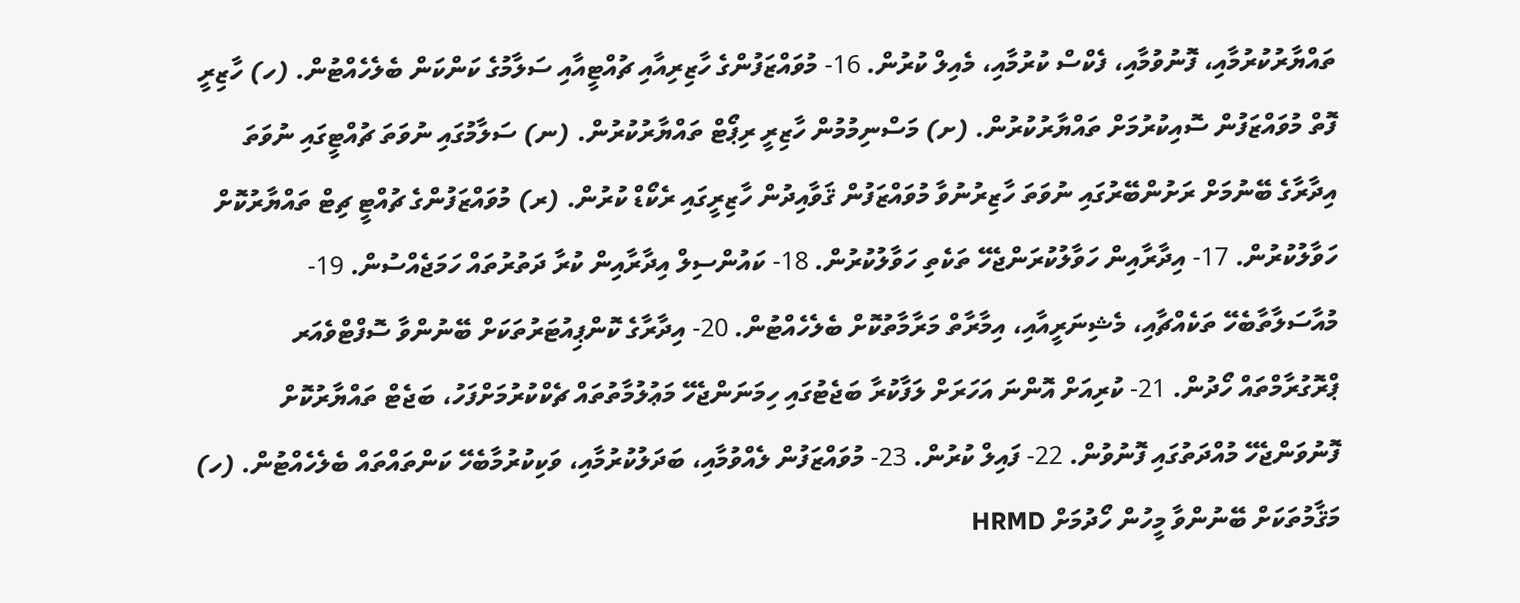ތައްޔާރުކުރުމާއި، ފޮނުވުމާއި، ފެކްސް ކުރުމާއި، މެއިލް ކުރުން. 16- މުވައްޒަފުންގެ ހާޒިރިއާއި ޗުއްޓީއާއި ސަލާމުގެ ކަންކަން ބެލެހެއްޓުން. (ހ) ހާޒިރީ ފޮތް މުވައްޒަފުން ސޮއިކުރުމަށް ތައްޔާރުކުރުން. (ށ) މަސްނިމުމުން ހާޒިރީ ރިޕޯޓް ތައްޔާރުކުރުން. (ނ) ސަލާމުގައި ނުވަތަ ޗުއްޓީގައި ނުވަތަ އިދާރާގެ ބޭނުމަށް ރަށުންބޭރުގައި ނުވަތަ ހާޒިރުނުވާ މުވައްޒަފުން ޤަވާއިދުން ހާޒިރީގައި ރެކޯޑް ކުރުން. (ރ) މުވައްޒަފުންގެ ޗުއްޓީ ޗިޓް ތައްޔާރުކޮށް ހަވާލުކުރުން. 17- އިދާރާއިން ހަވާލުކުރަންޖެހޭ ތަކެތި ހަވާލުކުރުން. 18- ކައުންސިލް އިދާރާއިން ކުރާ ދަތުރުތައް ހަމަޖެއްސުން. 19- މުއާސަލާތާބެހޭ ތަކެއްޗާއި، މެޝިނަރީއާއި، އިމާރާތް މަރާމާތުކޮށް ބެލެހެއްޓުން. 20- އިދާރާގެ ކޮންޕިއުޓަރުތަކަށް ބޭނުންވާ ސޮފްޓްވެއަރ ޕްރޮގުރާމްތައް ހޯދުން. 21- ކުރިއަށް އޮންނަ އަހަރަށް ލަފާކުރާ ބަޖެޓުގައި ހިމަނަންޖެހޭ މަޢުލުމާތުތައް ޗެކްކުރުމަށްފަހު، ބަޖެޓް ތައްޔާރުކޮށް ފޮނުވަންޖެހޭ މުއްދަތުގައި ފޮނުވުން. 22- ފައިލް ކުރުން. 23- މުވައްޒަފުން ލެއްވުމާއި، ބަދަލުކުރުމާއި، ވަކިކުރުމާބެހޭ ކަންތައްތައް ބެލެހެއްޓުން. (ހ) މަޤާމުތަކަށް ބޭނުންވާ މީހުން ހޯދުމަށް HRMD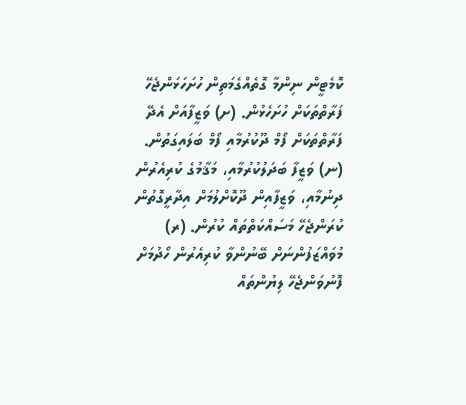ކޮމެޓީން ނިންމާ ގޮތެއްގެމަތިން ހުށަހަޅަންޖެހޭ ފަރާތްތަކަށް ހުށަހެޅުން. (ށ) ވަޒީފާއަށް އެދޭ ފަރާތްތަކަށް ފޯމް ދޫކުރުމާއި ފޯމް ބަލައިގަތުން. (ނ) ވަޒީފާ ބަދަލުކުރުމާއި، މަޤާމުގެ ކުރިއެރުން ދިނުމާއި، ވަޒީފާއިން ދޫކޮށްލުމަށް އިދާރީގޮތުން ކުރަންޖެހޭ މަސައްކަތްތައް ކުރުން. (ރ) މުވައްޒަފުންނަށް ބޭނުންވާ ކުރިއެރުން ހޯދުމަށް ފޮނުވަންޖެހޭ ލިޔުންތައް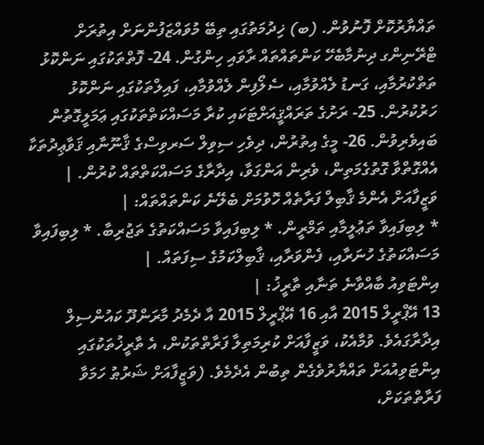ތައްޔާރުކޮށް ފޮނުވުން. (ބ) ޚިދުމަތުގައި ތިބޭ މުވައްޒަފުންނަށް އިތުރަށް ޓްރޭނިންގ ދިނުމާބެހޭ ކަންތައްތައް ރާވައި ހިންގުން. 24- ފޮތްތަކުގައި ނަންކޮޅު ތަތްކުރުމާއި، ގަނޑު ލެއްވުމާއި، ސެލޯފިން ލެއްވުމާއި، ފައިލްތަކުގައި ނަންކޮޅު ހަރުކުރުން. 25- ރަށުގެ ތަރައްޤީއަށްޓަކައި ކުރާ މަސައްކަތްތަކުގައި ޢަމަލީގޮތުން ބައިވެރިވުން. 26- މީގެ އިތުރުން، ދިވެހި ސިވިލް ސަރވިސްގެ ޤާނޫނާއި ޤަވާޢިދުތަކާ އެއްގޮތްވާ ގޮތުގެމަތިން، ވެރިން އަންގަވާ، އިދާރާގެ މަސައްކަތްތައް ކުރުން. |
ވަޒީފާއަށް އެންމެ ޤާބިލް ފަރާތެއް ހޮވުމަށް ބެލޭނެ ކަންތައްތައް: |
* ލިބިފައިވާ ތަޢުލީމާއި ތަމްރީން. * ލިބިފައިވާ މަސައްކަތުގެ ތަޖުރިބާ. * ލިބިފައިވާ މަސައްކަތުގެ ހުނަރާއި، ފެންވަރާއި، ޤާބިލްކަމުގެ ސިފަތައް. |
އިންޓަވިއު ބާއްވާނެ ތަނާއި ތާރީޚު: |
13 އޭޕްރީލް 2015 އާއި 16 އޭޕްރީލް 2015 އާ ދެމެދު މާރަންދޫ ކައުންސިލް އިދާރާގައެވެ. ވުމާއެކު، ވަޒީފާއަށް ކުރިމަތިލާ ފަރާތްތަކުން، އެ ތާރީޚުތަކުގައި އިންޓަވިއުއަށް ތައްޔާރުވެގެން ތިބުން އެދެމެވެ. (ވަޒީފާއަށް ޝަރުޠު ހަމަވާ ފަރާތްތަކަށް،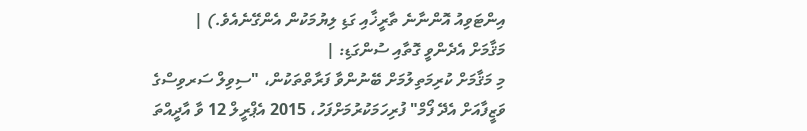އިންޓަވިއު އޮންނާނެ ތާރީޚާއި ގަޑި ލިޔުމަކުން އެންގޭނެއެވެ.) |
މަޤާމަށް އެދެންވީ ގޮތާއި ސުންގަޑި: |
މި މަޤާމަށް ކުރިމަތިލުމަށް ބޭނުންވާ ފަރާތްތަކުން، "ސިވިލް ސަރވިސްގެ ވަޒީފާއަށް އެދޭ ފޯމް" ފުރިހަމަކުރުމަށްފަހު، 2015 އެޕްރީލް 12 ވާ އާދީއްތަ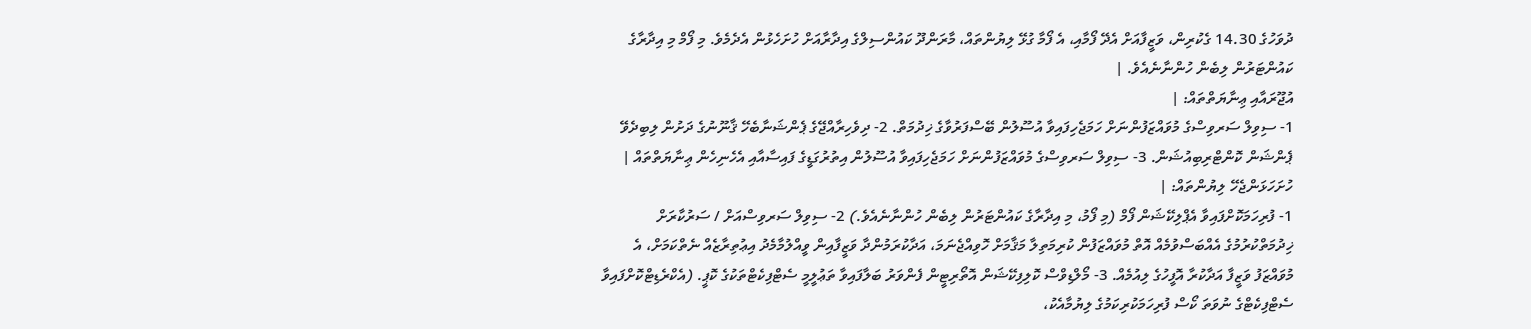ދުވަހުގެ 14.30 ގެކުރިން، ވަޒީފާއަށް އެދޭ ފޯމާއި، އެ ފޯމާ ގުޅޭ ލިޔުންތައް، މާރަންދޫ ކައުންސިލްގެ އިދާރާއަށް ހުށަހެޅުން އެދެމެވެ. މި ފޯމް މި އިދާރާގެ ކައުންޓަރުން ލިބެން ހުންނާނެއެވެ. |
އުޖޫރައާއި ޢިނާޔަތްތައް: |
1- ސިވިލް ސަރވިސްގެ މުވައްޒަފުންނަށް ހަމަޖެހިފައިވާ އުސޫލުން ބޭސްފަރުވާގެ ޚިދުމަތް. 2- ދިވެހިރާއްޖޭގެ ޕެންޝަނާބެހޭ ޤާނޫނުގެ ދަށުން ލިބިދެވޭ ޕެންޝަން ކޮންޓްރިބިއުޝަން. 3- ސިވިލް ސަރވިސްގެ މުވައްޒަފުންނަށް ހަމަޖެހިފައިވާ އުސޫލުން އިތުރުގަޑީގެ ފައިސާއާއި އެހެނިހެން ޢިނާޔަތްތައް |
ހުށަހަޅަންޖެހޭ ލިޔުންތައް: |
1- ފުރިހަމަކޮށްފައިވާ އެޕްލިކޭޝަން ފޯމް (މި ފޯމު، މި އިދާރާގެ ކައުންޓަރުން ލިބެން ހުންނާނެއެވެ.) 2- ސިވިލް ސަރވިސްއަށް / ސަރުކާރަށް ޚިދުމަތްކުރުމުގެ އެއްބަސްވުމެއް އޮތް މުވައްޒަފުން ކުރިމަތިލާ މަޤާމަށް ހޮވިއްޖެނަމަ، އަދާކުރަމުންދާ ވަޒީފާއިން ވީއްލުމާމެދު އިޢުތިރާޒެއް ނެތްކަމަށް، އެ މުވައްޒަފު ވަޒީފާ އަދާކުރާ އޮފީހުގެ ލިއުމެއް. 3- މޯލްޑިވްސް ކޮލިފިކޭޝަން އޮތޯރިޓީން ފެންވަރު ބަލާފައިވާ ތަޢުލީމީ ސެޓްފިކެޓްތަކުގެ ކޮޕީ. (އެކްރެޑިޓްކޮށްފައިވާ ސެޓްފިކެޓްގެ ނުވަތަ ކޯސް ފުރިހަމަކުރިކަމުގެ ލިޔުމާއެކު،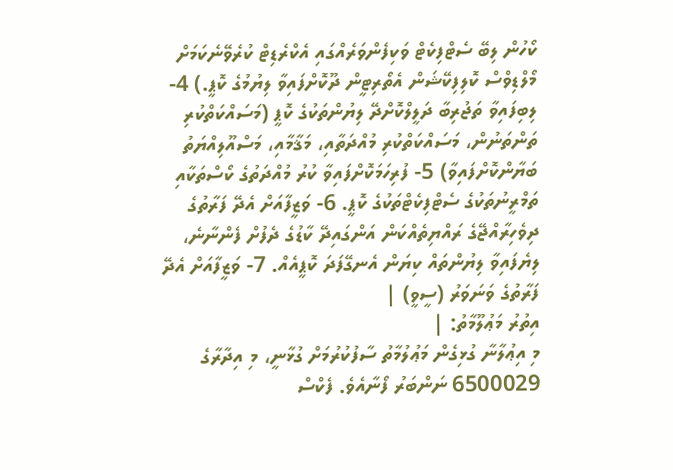ކޯހުން ލިބޭ ސެޓްފިކެޓް ވަކިފެންވަރެއްގައި އެކްރެޑިޓް ކުރެވޭނެކަމަށް މޯލްޑިވްސް ކޮލިފިކޭޝަން އެތޯރިޓީން ދޫކޮށްފައިވާ ލިޔުމުގެ ކޮޕީ.) 4- ލިބިފައިވާ ތަޖުރިބާ ދަލީލްކޮށްދޭ ލިޔުންތަކުގެ ކޮޕީ (މަސައްކަތްކުރި ތަންތަނުން، މަސައްކަތްކުރި މުއްދަތާއި، މަޤާމާއި، މަސްއޫލިއްޔަތު ބަޔާންކޮށްފައިވާ) 5- ފުރިހަމަކޮށްފައިވާ ކުރު މުއްދަތުގެ ކޯސްތަކާއި ތަމްރީނުތަކުގެ ސެޓްފިކެޓްތަކުގެ ކޮޕީ. 6- ވަޒީފާއަށް އެދޭ ފަރާތުގެ ދިވެހިރާއްޖޭގެ ރައްޔިތެއްކަން އަންގައިދޭ ކާޑުގެ ދެފުށް ފެންނާނެ، ލިޔެފައިވާ ލިޔުންތައް ކިޔަން އެނގޭފަދަ ކޮޕީއެއް. 7- ވަޒީފާއަށް އެދޭ ފަރާތުގެ ވަނަވަރު (ސީވީ) |
އިތުރު މަޢުލޫމާތު: |
މި އިޢުލާނާ ގުޅިގެން މަޢުލުމާތު ސާފުކުރުމަށް ގުޅާނީ، މި އިދާރާގެ 6500029 ނަންބަރު ފޯނާއެވެ. ފެކްސް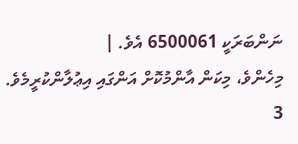ނަންބަރަކީ 6500061 އެވެ. |
މިހެންވެ، މިކަން އާންމުކޮށް އަންގައި އިޢުލާންކުރީމެވެ.
3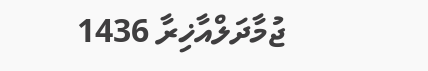ޖުމާދަލްއާޚިރާ 1436